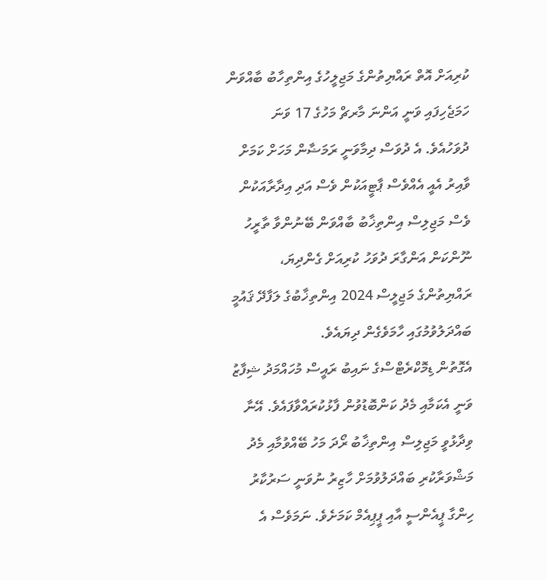ކުރިއަށް އޮތް ރައްޔިތުންގެ މަޖިލީހުގެ އިންތިހާބު ބާއްވަން ހަމަޖެހިފައި ވަނީ އަންނަ މާރޗް މަހުގެ 17 ވަނަ ދުވަހުއެވެ. އެ ދުވަސް ދިމާވަނީ ރަމަޟާން މަހަށް ކަމަށް ވާއިރު އެއީ އެއްވެސް ޕާޓީއަކުން ވެސް އަދި އިދާރާއަކުން ވެސް މަޖިލިސް އިންތިޚާބު ބާއްވަން ބޭނުންވާ ތާރީހު ނޫންކަން އަންގާރަ ދުވަހު ކުރިއަށް ގެންދިޔަ، ރައްޔިތުންގެ މަޖިލީސް 2024 އިންތިޚާބުގެ ލަފާދޭ ޤައުމީ ބައްދަލުވުމުގައި ހާމަވެގެން ދިޔައެވެ.
އެގޮތުން ޑިމޮކްރެޓްސްގެ ނައިބު ރައީސް މުހައްމަދު ޝިފާޒު ވަނީ އެކަމާއި މެދު ކަންބޮޑުވުން ފާޅުކުރައްވާފައެވެ. އޭނާ ވިދާޅުވީ މަޖިލިސް އިންތިޚާބު ރޯދަ މަހު ބޭއްވުމާއި މެދު މަޝްވަރާކުރި ބައްދަލުވުމަށް ހާޒިރު ނުވަނީ ސަރުކާރު ހިންގާ ޕީއެންސީ އާއި ޕީޕިއެމް ކަމަށެވެ. ނަމަވެސް އެ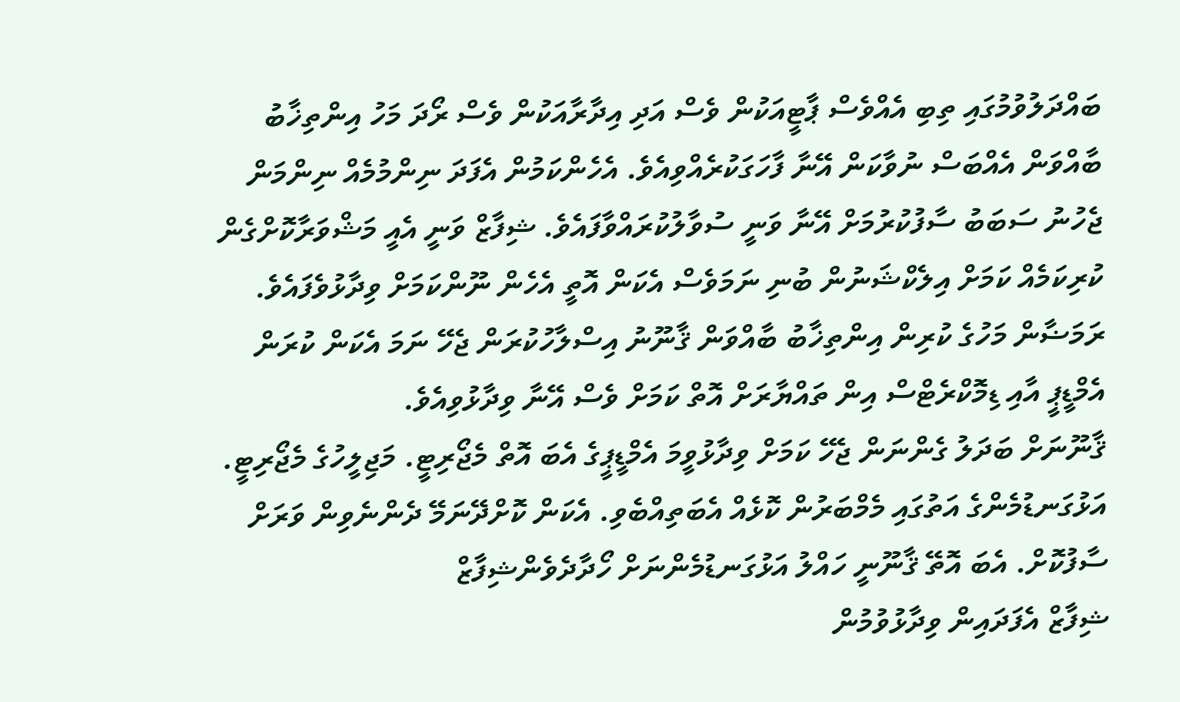ބައްދަލުވުމުގައި ތިބި އެއްވެސް ޕާޓީއަކުން ވެސް އަދި އިދާރާއަކުން ވެސް ރޯދަ މަހު އިންތިޚާބު ބާއްވަން އެއްބަސް ނުވާކަން އޭނާ ފާހަގަކުރެއްވިއެވެ. އެހެންކަމުން އެފަދަ ނިންމުމެއް ނިންމަން ޖެހުނު ސަބަބު ސާފުކުރުމަށް އޭނާ ވަނީ ސުވާލުކުރައްވާފައެވެ. ޝިފާޒް ވަނީ އެއީ މަޝްވަރާކޮށްގެން ކުރިކަމެއް ކަމަށް އިލެކްޝަނުން ބުނި ނަމަވެސް އެކަން އޮތީ އެހެން ނޫންކަމަށް ވިދާޅުވެފައެވެ. ރަމަޟާން މަހުގެ ކުރިން އިންތިޚާބު ބާއްވަން ޤާނޫނު އިސްލާހުކުރަން ޖެހޭ ނަމަ އެކަން ކުރަން އެމްޑީޕީ އާއި ޑިމޮކްރެޓްސް އިން ތައްޔާރަށް އޮތް ކަމަށް ވެސް އޭނާ ވިދާޅުވިއެވެ.
ޤާނޫނަށް ބަދަލު ގެންނަން ޖެހޭ ކަމަށް ވިދާޅުވީމަ އެމްޑީޕީގެ އެބަ އޮތް މެޖޯރިޓީ. މަޖިލީހުގެ މެޖޯރިޓީ. އަޅުގަނޑުމެންގެ އަތުގައި މެމްބަރުން ކޮޅެއް އެބަތިއްބެވި. އެކަން ކޮށްދޭނަމޭ ދެންނެވިން ވަރަށް ސާފުކޮށް. އެބަ އޮތޭ ޤާނޫނީ ހައްލު އަޅުގަނޑުމެންނަށް ހޯދާދެވެންޝިފާޒް
ޝިފާޒް އެފަދައިން ވިދާޅުވުމުން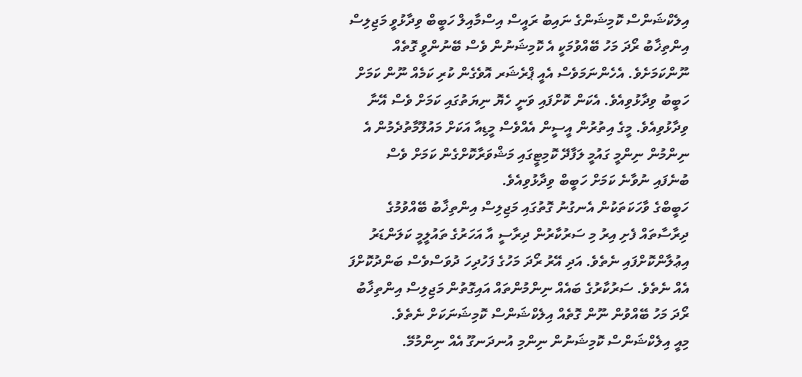އިލެކްޝަންސް ކޮމިޝަންގެ ނައިބު ރައީސް އިސްމާއިލް ހަބީބް ވިދާޅުވީ މަޖިލިސް އިންތިޚާބު ރޯދަ މަހު ބޭއްވުމަކީ އެ ކޮމިޝަނުން ވެސް ބޭނުންވީ ގޮތެއް ނޫންކަމަށެވެ. އެހެންނަމަވެސް އެއީ ޕްރެޝަރ އޮވެގެން ކުރި ކަމެއް ނޫން ކަމަށް ހަބީބު ވިދާޅުވިއެވެ. އެކަން ކޮށްފައި ވަނީ ހެޔޮ ނިޔަތުގައި ކަމަށް ވެސް އޭނާ ވިދާޅުވިއެވެ. މީގެ އިތުރުން އީސީން އެއްވެސް މީޑިއާ އަކަށް މައުލޫމާތުދެމުން އެ ނިންމުން ނިންމީ ގައުމީ ލަފާދޭ ކޮމިޓީގައި މަޝްވަރާކޮށްގެން ކަމަށް ވެސް ބުނެފައި ނުވާނެ ކަމަށް ހަބީބް ވިދާޅުވިއެވެ.
ހަބީބްގެ ވާހަކަތަކުން އެނގުނު ގޮތުގައި މަޖިލިސް އިންތިޚާބު ބޭއްވުމުގެ ދިރާސާތައް ފެށި އިރު މި ސަރުކާރުން ދިރާސީ އާ އަހަރުގެ ތައުލީމީ ކަލަންޑަރު އިޢުލާންކޮށްފައި ނެތެވެ. އަދި އޭރު ރޯދަ މަހުގެ ފަހުދިހަ ދުވަސްވެސް ބަންދުކޮށްފަ އެއް ނެތެވެ. ސަރުކާރުގެ ބައެއް ނިންމުންތައް އައިގޮތުން މަޖިލިސް އިންތިޚާބު ރޯދަ މަހު ބޭއްވުން ނޫން ގޮތެއް އިލެކްޝަންސް ކޮމިޝަނަކަށް ނެތެވެ.
މިއީ އިލެކްޝަންސް ކޮމިޝަނުން ނިންމި އުނދަނގޫ އެއް ނިންމުމޭ.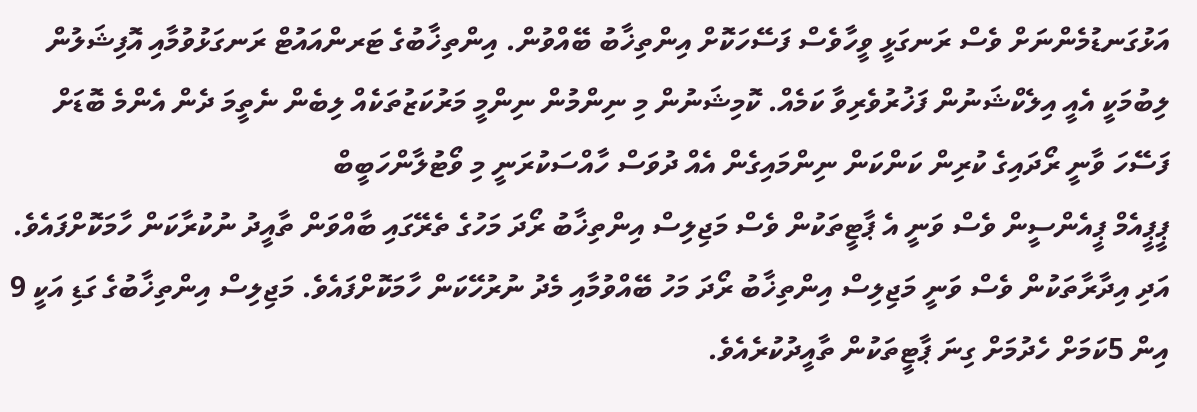އަޅުގަނޑުމެންނަށް ވެސް ރަނގަޅީ ވީހާވެސް ފަސޭހަކޮށް އިންތިޚާބު ބޭއްވުން. އިންތިޚާބުގެ ޓަރންއައުޓް ރަނގަޅުވުމާއި އޮފިޝަލުން ލިބުމަކީ އެއީ އިލެކްޝަނުން ފަޚުރުވެރިވާ ކަމެއް. ކޮމިޝަނުން މި ނިންމުން ނިންމީ މަރުކަޒުތަކެއް ލިބެން ނެތީމަ ދެން އެންމެ ބޮޑަށް ފަސޭހަ ވާނީ ރޯދައިގެ ކުރިން ކަންކަން ނިންމައިގެން އެއް ދުވަސް ހާއްސަކުރަނީ މި ވޯޓުލާންހަބީބް
ޕީޕީއެމް ޕީއެންސީން ވެސް ވަނީ އެ ޕާޓީތަކުން ވެސް މަޖިލިސް އިންތިޚާބު ރޯދަ މަހުގެ ތެރޭގައި ބާއްވަން ތާއީދު ނުކުރާކަން ހާމަކޮށްފައެވެ. އަދި އިދާރާތަކުން ވެސް ވަނީ މަޖިލިސް އިންތިޚާބު ރޯދަ މަހު ބޭއްވުމާއި މެދު ނުރުހޭކަން ހާމަކޮށްފައެވެ. މަޖިލިސް އިންތިޚާބުގެ ގަޑި އަކީ 9 އިން 5ކަމަށް ހެދުމަށް ގިނަ ޕާޓީތަކުން ތާއީދުކުރެއެވެ.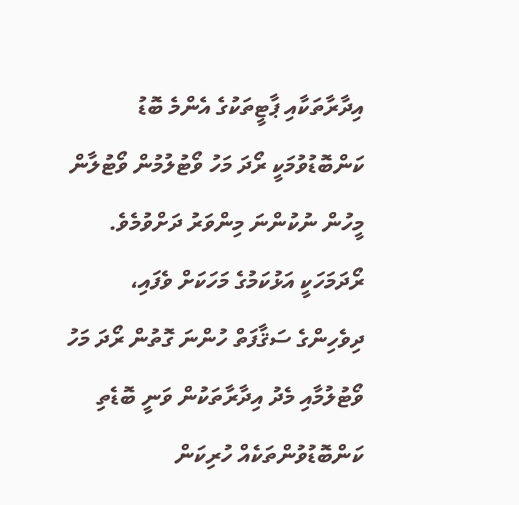އިދާރާތަކާއި ޕާޓީތަކުގެ އެންމެ ބޮޑު ކަންބޮޑުވުމަކީ ރޯދަ މަހު ވޯޓުލުމުން ވޯޓުލާން މީހުން ނުކުންނަ މިންވަރު ދަށްވުމެވެ. ރޯދަމަހަކީ އަޅުކަމުގެ މަހަކަށް ވެފައި، ދިވެހިންގެ ސަޤާފަތް ހުންނަ ގޮތުން ރޯދަ މަހު ވޯޓުލުމާއި މެދު އިދާރާތަކުން ވަނީ ބޮޑެތި ކަންބޮޑުވުންތަކެއް ހުރިކަން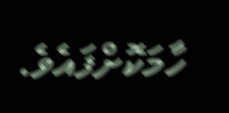ހާމަކޮށްފައެވެ.